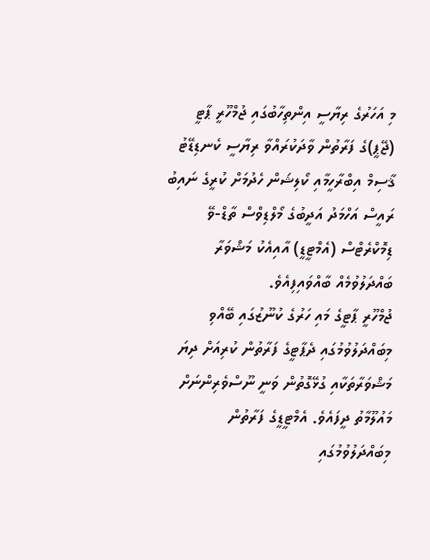މި އަހަރުގެ ރިޔާސީ އިންތިހާބުގައި ޖުމްހޫރީ ޕާޓީ (ޖޭޕީ)ގެ ފަރާތުން ވާދަކުރައްވާ ރިޔާސީ ކެނޑިޑޭޓު ޤާސިމް އިބްރާހީމާއި ކޯލިޝަން ހެދުމަށް ކުރީގެ ނައިބު ރައީސް އަހްމަދު އަދީބުގެ މޯލްޑިވްސް ތާޑް-ވޭ ޑިމޮކްރެޓްސް (އެމްޓީޑީ) އާއިއެކު މަޝްވަރާ ބައްދަލުވުމެއް ބާއްވައިފިއެވެ.
ޖުމްހޫރީ ޕާޓީގެ މައި ހަރުގެ ކުނޫޒުގައި ބޭއްވި މިބައްދަލުވުމުގައި ދެޕާޓީގެ ފަރާތުން ކުރިއަށް ދިޔަ މަޝްވަރާތަކާއި ގުޅޭގޮތުން ވަނީ ނޫސްވެރިންނަށް މައުލޫމާތު ދީފައެވެ. އެމްޓީޑީގެ ފަރާތުން މިބައްދަލުވުމުގައި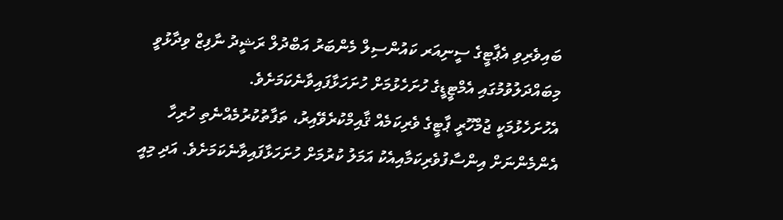ބައިވެރިވި އެޕާޓީގެ ސީނިއަރ ކައުންސިލް މެންބަރު އަބްދުލް ރަޝީދު ނާފިޒް ވިދާޅުވީ މިބައްދަލުވުމުގައި އެމްޓީޑީގެ ހުށަހެޅުމަށް ހުށަހަޅާފައިވާނެކަމަށެވެ.
އެހުށަހެޅުމަކީ ޖުމްހޫރީ ޕާޓީގެ ވެރިކަމެއް ޤާއިމްކުރެވޭއިރު، ތަފާތުކުރުމެއްނެތި ހުރިހާ އެންމެންނަށް އިންސާފުވެރިކަމާއިއެކު އަމަލު ކުރުމަށް ހުށަހަޅާފައިވާނެކަމަށެވެ. އަދި މިއީ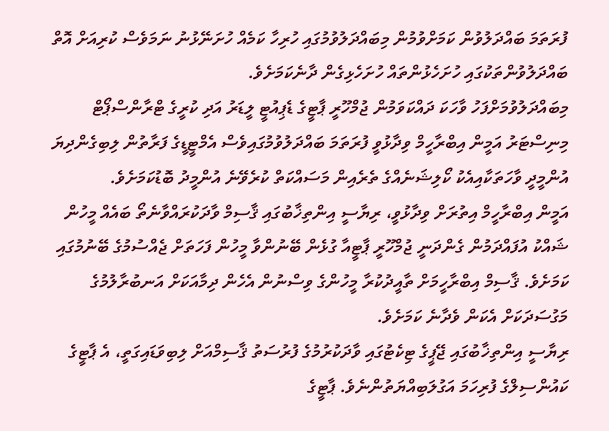ފުރަތަމަ ބައްދަލުވުން ކަމަށްވުމުން މިބައްދަލުވުމުގައި ހުރިހާ ކަމެއް ހުށަނޭޅުނު ނަމަވެސް ކުރިއަށް އޮތް ބައްދަލުވުންތަކުގައި ހުށަހެޅުންތައް ހުށަހެޅިގެން ދާނެކަމަށެވެ.
މިބައްދަލުވުމަށްފަހު ވާހަކަ ދައްކަވަމުން ޖުމްހޫރީ ޕާޓީގެ ޑެޕިއުޓީ ލީޑަރު އަދި ކުރީގެ ޓްރާންސްޕޯޓް މިނިސްޓަރު އަމީން އިބްރާހީމް ވިދާޅުވީ ފުރަތަމަ ބައްދަލުވުމުގައިވެސް އެމްޓީޑީގެ ފަރާތުން ލިބިގެންދިޔަ އުންމީދީ ވާހަތަކާއިއެކު ކޯލިޝަނެއްގެ ތެރެއިން މަސައްކަތް ކުރެވޭނެ އުންމީދު ބޮޑުކަމަށެވެ.
އަމީން އިބްރާހީމް އިތުރަށް ވިދާޅުވީ، ރިޔާސީ އިންތިޚާބުގައި ޤާސިމް ވާދަކުރައްވާނެތޯ ބައެއް މީހުން ޝައްކު އުފައްދަމުން ގެންދަނީ ޖުމްހޫރީ ޕާޓީއާ ގުޅެން ބޭނުންވާ މީހުން ފަހަތަށް ޖެއްސުމުގެ ބޭނުމުގައި ކަމަށެވެ. ޤާސިމް އިބްރާހީމަށް ތާއީދުކުރާ މީހުންގެ ވިސްނުން އެހެން ދިމާއަކަށް އަނބުރާލުމުގެ މަގުސަދަކަށް އެކަން ވެދާނެ ކަމަށެވެ.
ރިޔާސީ އިންތިޚާބުގައި ޖޭޕީގެ ޓިކެޓުގައި ވާދަކުރުމުގެ ފުރުސަތު ޤާސިމްއަށް ލިބިވަޑައިގަތީ، އެ ޕާޓީގެ ކައުންސިލްގެ ފުރިހަމަ އަގުލަބިއްޔަތުންނެވެ. ޕާޓީގެ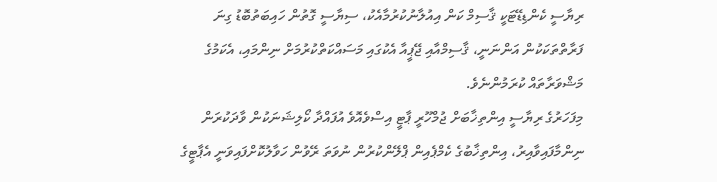ރިޔާސީ ކެންޑިޑޭޓަކީ ޤާސިމް ކަން އިއުލާނުކުރުމާއެކު، ސިޔާސީ ގޮތުން ހައިބަތުބޮޑު ގިނަ ފަރާތްތަކަކުން އަންނަނީ، ޤާސިމްއާއި ޖޭޕީއާ އެކުގައި މަސައްކަތްކުރުމަށް ނިންމައި، އެކަމުގެ މަޝްވަރާތައް ކުރަމުންނެވެ.
މިފަހަރުގެ ރިޔާސީ އިންތިޚާބަށް ޖުމްހޫރީ ޕާޓީ އިސްވެއޮވެ އުފައްދާ ކޯލިޝަނަކުން ވާދަކުރަން ނިންމާފައިވާއިރު، އިންތިޚާބުގެ ކެމްޕެއިން ޕްލޭންކުރުން ނުވަތަ ރޭވުން ހަވާލުކޮށްފައިވަނީ އެޕާޓީގެ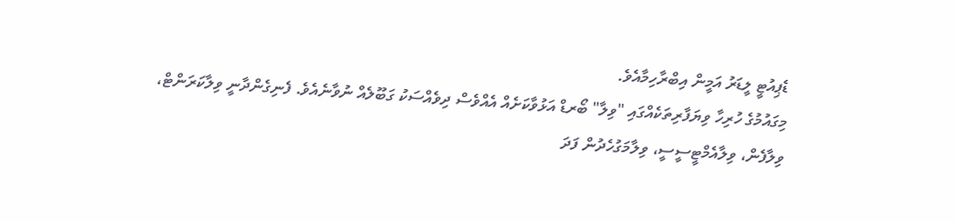ޑެޕިއުޓީ ލީޑަރު އަމީން އިބްރާހިމާއެވެ.
މިގައުމުގެ ހުރިހާ ވިޔަފާރިތަކެއްގައި "ވިލާ" ބޯރޑް އަޅުވާކަށެއް އެއްވެސް ދިވެއްސަކު ގަބޫލެއް ނުވާނެއެވެ. ފެނިގެންދާނީ ވިލާކަރަންޓް، ވިލާފެން، ވިލާއެމްޓީސީސީ، ވިލާމަގުހެދުން ފަދަ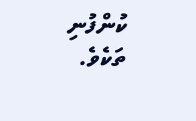ކުންފުނި ތަކެވެ.